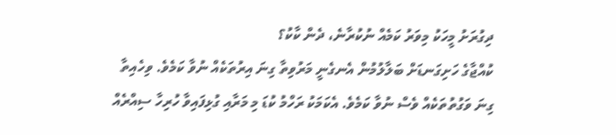ދިގުރަށު މީހަކު މިވަރު ކަމެއް ނުކުރާނެ، ދެން ކާކު؟
ކުއްޖާގެ ހަށިގަނޑަށް ބަލާލުމުން އެނގެނީ މަރުވިތާ ގިނަ އިރުތަކެއް ނުވާ ކަމެވެ. ވިހެއިތާ ގިނަ ވަގުތުތަކެއް ވެސް ނުވާ ކަމެވެ. އެކަމަކު ރަހްމު ކުޑަ މި މަރާއި ގުޅިފައިވާ ހުރިހާ ސިއްރެއް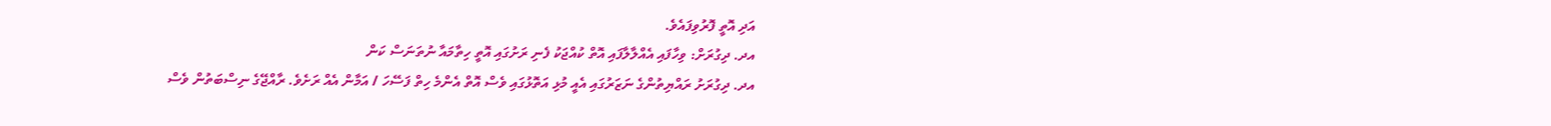އަދި އޮތީ ފޮރުވިފައެވެ.
އދ. ދިގުރަށް: ވިހާފައި އެއްލާލާފައި އޮތް ކުއްޖަކު ފެނި ރަށުގައި އޮތީ ހިތާމައާ ނުތަނަސް ކަން
އދ. ދިގުރަށު ރައްޔިތުންގެ ނަޒަރުގައި އެއީ މުޅި އަތޮޅުގައި ވެސް އޮތް އެންމެ ހިތް ފަސޭހަ / އަމާން އެއް ރަށެވެ. ރާއްޖޭގެ ނިސްބަތުން ވެސް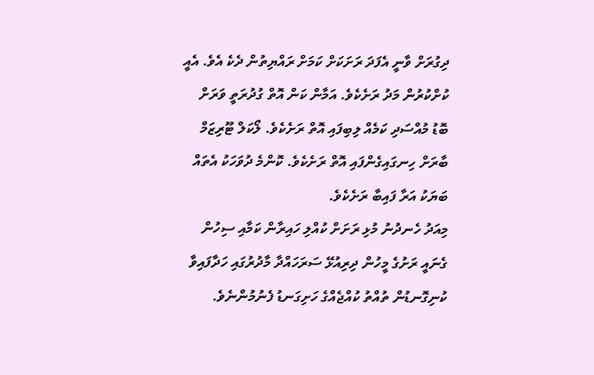ދިގުރަށް ވާނީ އެފަދަ ރަށަކަށް ކަމަށް ރައްޔިތުން ދެކެ އެވެ. އެއީ ކުށްކުރުން މަދު ރަށެކެވެ. އަމާން ކަން އޮތް ގުދުރަތީ ވަރަށް ބޮޑު މުއްސަދި ކަމެއް ލިބިފައި އޮތް ރަށެކެވެ. ލޯކަލް ޓޫރިޒަމް ބާރަށް ހިނގައިގެންފައި އޮތް ރަށެކެވެ. ކޮންމެ ދުވަހަކު އެތައް ބަޔަކު އަރާ ފައިބާ ރަށެކެވެ.
މިއަދު ހެނދުނު މުޅި ރަށަށް ކުއްލި ހައިރާން ކަމާއި ސިހުން ގެނައީ ރަށުގެ މީހުން ދިރިއުޅޭ ސަރަހައްދާ މާދުރުގައި ހަދާފައިވާ ކުނިގޮނޑުން ތުއްތު ކުއްޖެއްގެ ހަށިގަނޑު ފެނުމުންނެވެ.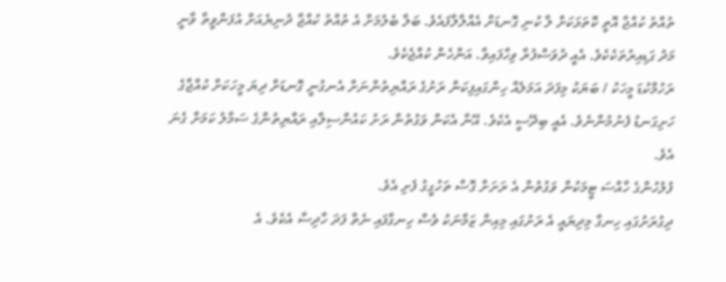ތުއްތު ކުއްޖާ އޮތީ ކޮތަޅަކަށް ލާ ކުނި ގޮނޑަށް އެއްލާލާފައެވެ. ބަލާ ބެލުމަށް އެ ތުއްތު ކުއްޖާ ދުނިޔެއަށް އުފަންވީތާ ވާނީ މަދު ގަޑިއިރުތަކެކެވެ. އެއީ ދުވަސްފުރާ ވިހާފައިވާ. އަންހެން ކުއްޖެކެވެ.
ރަހުމްކުޑަ މީހަކު / ބަޔަކު މިފަދަ އަމަލެއް ހިންގައިފިކަން ރަށުގެ ރައްޔިތުންނަށް އެނގުނީ ގޮނޑަށް ދިޔަ މީހަކަށް ކުއްޖާގެ ހަށިގަނޑު ފެނުމުންނެވެ. އެއީ ބިދޭސީ އެކެވެ. އޭނާ އެކަން ވަގުތުން ރަށު ކައުންސިލާއި ރައްޔިތުންގެ ސަމާލު ކަމަށް ގެނަ އެވެ.
ފުލުހުންގެ ހާއްސަ ޓީމަކުން ވަގުތުން އެ ރަށަށް ގޮސް ތަހުގީގު ފެށި އެވެ.
ދިގުރަށުގައި ހިނގާ މިދިޔައީ އެ ރަށުގައި މިއިން ޒަމާނަކު ވެސް ހިނގާފައި ނެތް ފަދަ ހާދިސާ އެކެވެ. އެ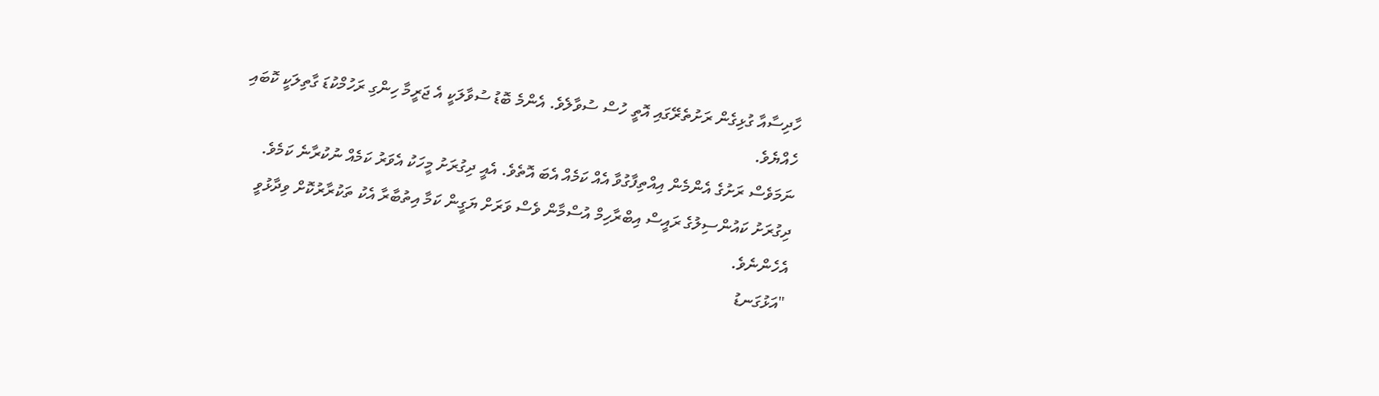ހާދިސާއާ ގުޅިގެން ރަށުތެރޭގައި އޮތީ ހުސް ސުވާލެވެ. އެންމެ ބޮޑު ސުވާލަކީ އެ ޖަރީމާ ހިންގި ރަހުމްކުޑަ ގާތިލަކީ ކޮބައި ހެއްޔެވެ.
ނަމަވެސް ރަށުގެ އެންމެން އިއްތިފާގުވާ އެއް ކަމެއް އެބަ އޮތެވެ. އެއީ ދިގުރަށު މީހަކު އެވަރު ކަމެއް ނުކުރާނެ ކަމެވެ. ދިގުރަށު ކައުންސިލުގެ ރައީސް އިބްރާހިމް އުސްމާން ވެސް ވަރަށް ޔަގީން ކަމާ އިތުބާރާ އެކު ތަކުރާރުކޮށް ވިދާޅުވީ އެހެންނެވެ.
"އަޅުގަނޑު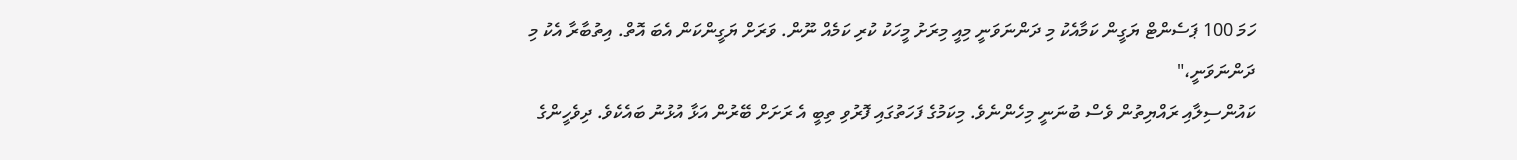ހަމަ 100 ޕަސެންޓް ޔަގީން ކަމާއެކު މި ދަންނަވަނީ މިއީ މިރަށު މީހަކު ކުރި ކަމެއް ނޫން. ވަރަށް ޔަގީންކަން އެބަ އޮތް. އިތުބާރާ އެކު މި ދަންނަވަނީ،"
ކައުންސިލާއި ރައްޔިތުން ވެސް ބުނަނީ މިހެންނެވެ. މިކަމުގެ ފަހަތުގައި ފޮރުވި ތިބީ އެ ރަށަށް ބޭރުން އަޅާ އުޅުނު ބައެކެވެ. ދިވެހީންގެ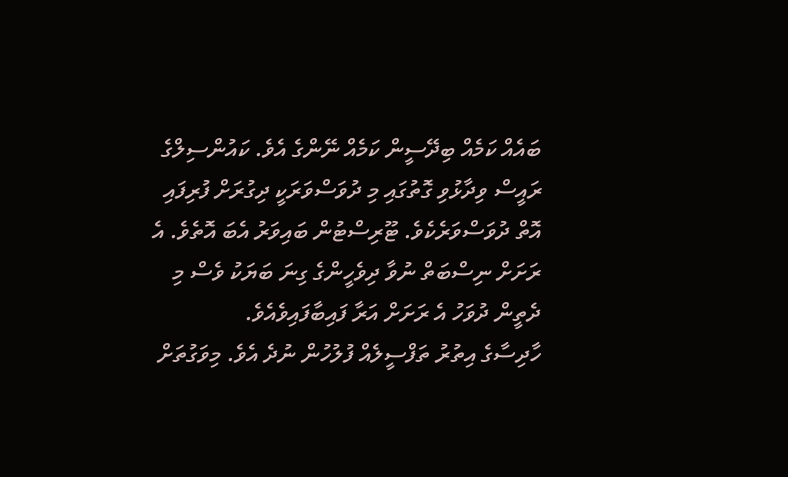ބައެއް ކަމެއް ބިދޭސީން ކަމެއް ނޭންގެ އެވެ. ކައުންސިލްގެ ރައީސް ވިދާޅުވި ގޮތުގައި މި ދުވަސްވަރަކީ ދިގުރަށް ފުރިފައި އޮތް ދުވަސްވަރެކެވެ. ޓޫރިސްޓުން ބައިވަރު އެބަ އޮތެވެ. އެ ރަށަށް ނިސްބަތް ނުވާ ދިވެހީންގެ ގިނަ ބަޔަކު ވެސް މި ދެތީން ދުވަހު އެ ރަށަށް އަރާ ފައިބާފައިވެއެވެ.
ހާދިސާގެ އިތުރު ތަފްސީލެއް ފުލުހުން ނުދެ އެވެ. މިވަގުތަށް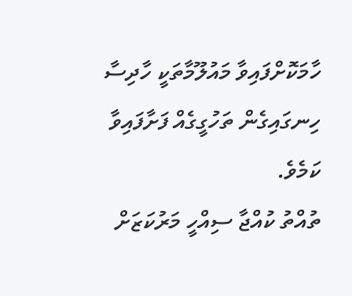ހާމަކޮށްފައިވާ މައުލޫމާތަކީ ހާދިސާ ހިނގައިގެން ތަހުގީގެއް ފަށާފައިވާ ކަމެވެ.
ތުއްތު ކުއްޖާ ސިއްހީ މަރުކަޒަށް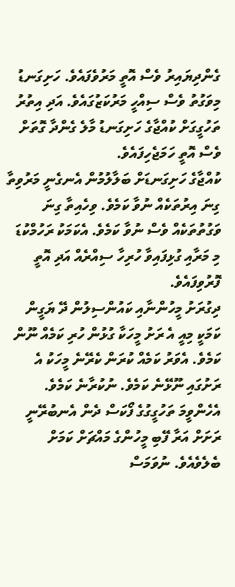ގެންދިޔައިރު ވެސް އޮތީ މަރުވެފައެވެ. ހަށިގަނޑު މިވަގުތު ވެސް ސިއްހީ މަރުކަޒުގައެވެ. އަދި އިތުރު ތަހުގީގަށް ކުއްޖާގެ ހަށިގަނޑު މާލެ ގެންދާ ގޮތަށް ވެސް އޮތީ ހަމަޖެހިފައެވެ.
ކުއްޖާގެ ހަށިގަނޑަށް ބަލާލުމުން އެނގެނީ މަރުވިތާ ގިނަ އިރުތަކެއް ނުވާ ކަމެވެ. ވިހެއިތާ ގިނަ ވަގުތުތަކެއް ވެސް ނުވާ ކަމެވެ. އެކަމަކު ރަހުމްކުޑަ މި މަރާއި ގުޅިފައިވާ ހުރިހާ ސިއްރެއް އަދި އޮތީ ފޮރުވިފައެވެ.
ދިގުރަށު މީހުންނާއި ކައުންސިލުން ދޭ ޔަގީން ކަމަކީ މިއީ އެ ރަށު މީހަކާ ގުޅުން ހުރި ކަމެއް ނޫން ކަމެވެ. އެވަރު ކަމެއް ކުރަން ކެރޭނެ މީހަކު އެ ރަށުގައި ނޫޅޭނެ ކަމެވެ. ނުކުރާނެ ކަމެވެ. އެހެންވީމަ ތަހުގީގުގެ ފޯކަސް ދެން އެނބުރޭނީ ރަށަށް އަރާ ފޭބި މީހުންގެ މައްޗަށް ކަމަށް ބެލެވެއެވެ. ނުވަމަސް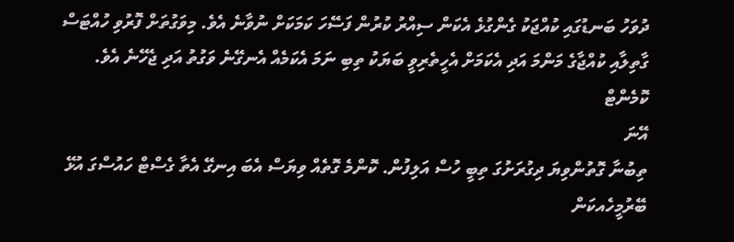ދުވަހު ބަނޑުގައި ކުއްޖަކު ގެންގުޅެ އެކަން ސިއްރު ކުރުން ފަސޭހަ ކަމަކަށް ނުވާނެ އެވެ. މިވަގުތަށް ފޮރުވި ހުއްޓަސް ގާތިލާއި ކުއްޖާގެ މަންމަ އަދި އެކަމަށް އެހީތެރިވީ ބަޔަކު ތިބި ނަމަ އެކަމެއް އެނގޭނެ ވަގުތު އަދި ޖެހޭނެ އެވެ.
ކޮމެންޓް
އޭނަ
ތިބުނާ ގޮތުންވިޔަ ދިގުރަށުގަ ތިބީ ހުސް އަލިފުން. ކޮންމެ ގޮތެއް ވިޔަސް އެބަ އިނގޭ އެތާ ގެސްޓް ހައުސްގަ އުޅޭ ބޭރުމީހެއކަން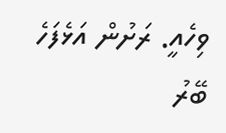ވިހެއީ. ރަށުން އަޅެފަހެ ބޭރު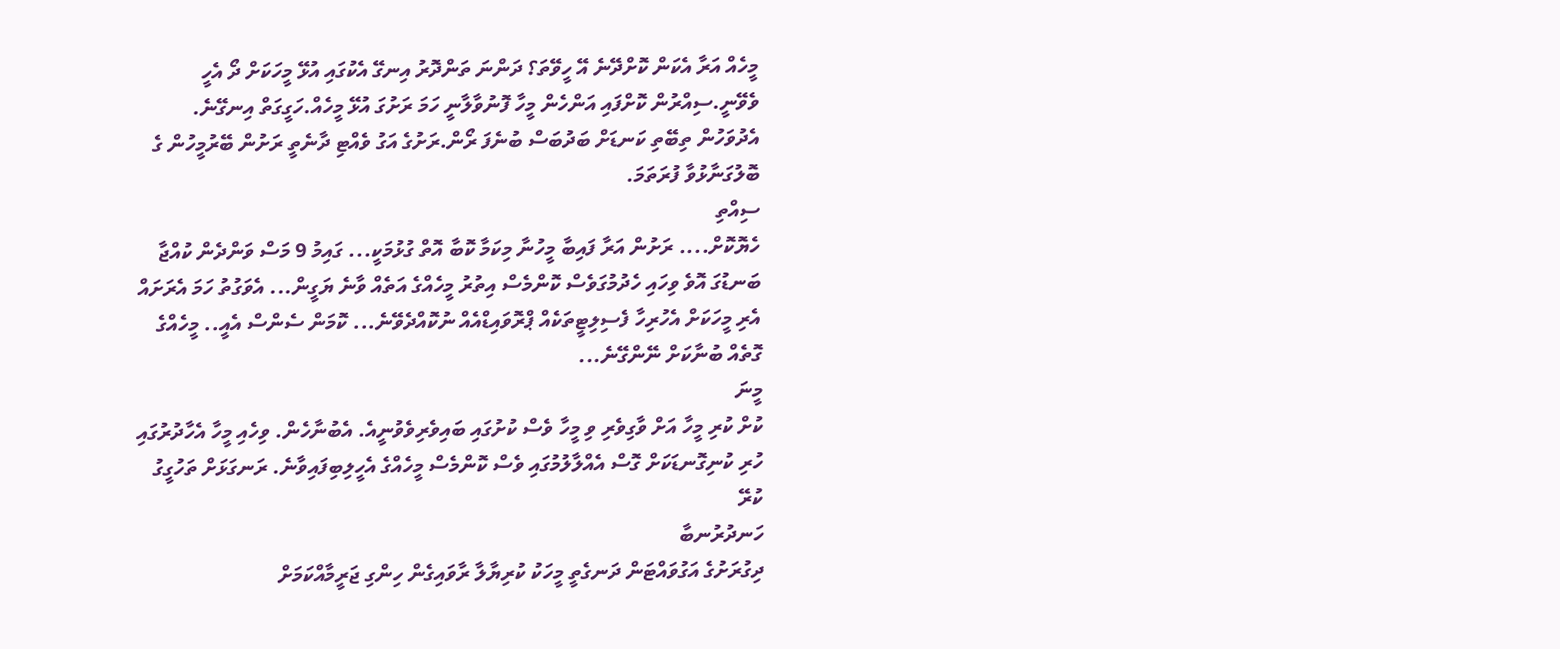މީހެއް އަރާ އެކަން ކޮށްދޭނެ އޭ ހީވޭތަ؟ ދަންނަ ތަންދޮރު އިނގޭ އެކުގައި އުޅޭ މީހަކަށް ދޯ އެހީ ވެވޭނީ.ސިއްރުން ކޮށްފައި އަންހެން މީހާ ފޮނުވާލާނީ ހަމަ ރަށުގަ އުޅޭ މީހެއް.ހަގީގަތް އިނގޭނެ. އެދުވަހުން ތިބޭތި ކަނޑަށް ބަދުބަސް ބުނެފަ ރޯން.ރަށުގެ އަގު ވެއްޓި ދާނެތީ ރަށުން ބޭރުމީހުން ގެ ބޮލުގަނާޅުވާ ފުރަތަމަ.
ސިއްތި
ހެޔޮކޮށް.... ރަށުން އަރާ ފައިބާ މީހުނާ މިކަމާ ކޮބާ އޮތް ގުޅުމަކީ... ގައިމު 9 މަސް ވަންދެން ކުއްޖާ ބަނޑުގަ އޮވެ ވިހައި ހެދުމުގަވެސް ކޮންމެސް އިތުރު މީހެއްގެ އަތެއް ވާނެ ޔަގީން... އެވަގުތު ހަމަ އެރަށައް އެރި މީހަކަށް އެހުރިހާ ފެސިލިޓީތަކެއް ޕްރޮވައިޑްއެއް ނުކޮއްދެވޭނެ... ކޮމަން ސެންސް އެއީ.. މީހެއްގެ ގޮތެއް ބުނާކަށް ނޭންގޭނެ...
މީނަ
ކުށް ކުރި މީހާ އަށް ވާގިވެރި ވި މީހާ ވެސް ކުށުގައި ބައިވެރިވެވުނީއެ. އެބުނާހެން. ވިހެއި މީހާ އެހާދުރުގައި ހުރި ކުނިގޮނޑަކަށް ގޮސް އެއްލާލުމުގައި ވެސް ކޮންމެސް މީހެއްގެ އެހީލިބިފައިވާނެ. ރަނގަޅަށް ތަހުގީގު ކުރޭ
ހަނދުރުނބާ
ދިގުރަށުގެ އަގުވައްޓަން ދަނގެތީ މީހަކު ކުރިޔާލާ ރާވައިގެން ހިންގި ޖަރީމާއްކަމަށް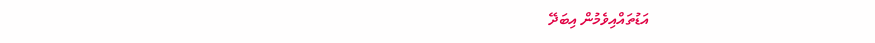އަޑުތައްއިވެމުން އިބަދޭ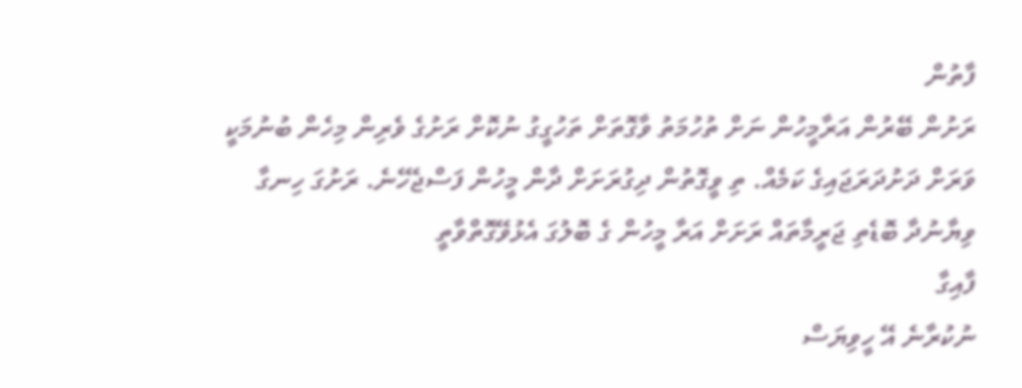ފާތުން
ރަށުން ބޭރުން އަރާމީހުން ނަށް ތުހުމަތު ވާގޮތަށް ތަހުގީގު ނުކޮށް ރަށުގެ ވެރިން މިހެން ބުނުމަކީ ވަރަށް ދަށުދަރަޖައިގެ ކަމެއް. ތި ވީގޮތުން ދިގުރަށަށް ދާން މީހުން ފަސްޖެހޭނެ. ރަށުގަ ހިނގާ ވިޔާނުދާ ބޮޑެތި ޖަރީމާތައް ރަށަށް އަރާ މީހުން ގެ ބޮލުގަ އެޅުވޭގޮތްވާތީ
ފާއިގާ
ނުކުރާނެ އޭ ހީވިޔަސް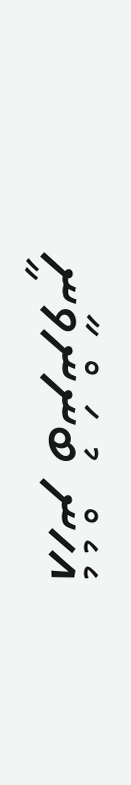އެހެން ބުނަންވާނީ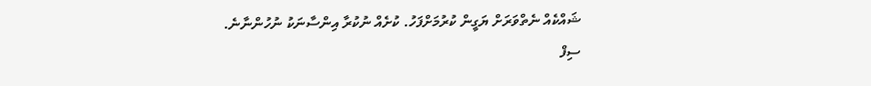ޝައްކެއް ނެތްވަރަށް ޔަގީން ކުރުމަށްފަހު. ކުށެއް ނުކުރާ އިންސާނަކު ނުހުންނާނެ.
ސިފް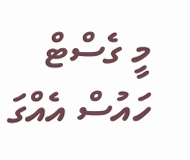މީ ގެސްޓް ހައުސް އެއްގަ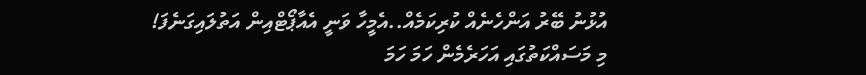އުޅުނު ބޭރު އަންހެނެއް ކުރިކަމެއް..އެމީހާ ވަނީ އެއާޕޯޓްއިން އަތުލައިގަނެފަ!
މި މަސައްކަތުގައި އަހަރެމެން ހަމަ ހަމަ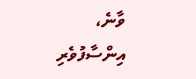ވާނެ، އިންސާފުވެރި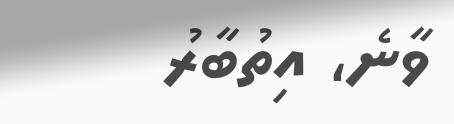ވާނެ، އިތުބާރު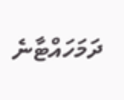ދަމަހައްޓާނެ